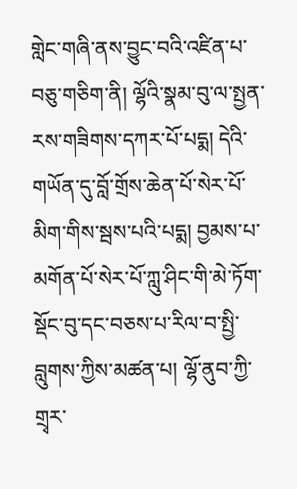གླེང་གཞི་ནས་བྱུང་བའི་འཛིན་པ་བཅུ་གཅིག་ནི། ལྷོའི་སྣམ་བུ་ལ་སྤྱན་རས་གཟིགས་དཀར་པོ་པདྨ། དེའི་གཡོན་དུ་བློ་གྲོས་ཆེན་པོ་སེར་པོ་མིག་གིས་སྦས་པའི་པདྨ། བྱམས་པ་མགོན་པོ་སེར་པོ་ཀླུ་ཤིང་གི་མེ་ཏོག་སྡོང་བུ་དང་བཅས་པ་རིལ་བ་སྤྱི་བླུགས་ཀྱིས་མཚན་པ། ལྷོ་ནུབ་ཀྱི་གྲྭར་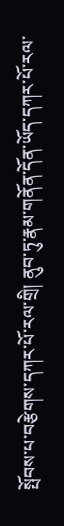སྤོབས་པ་བརྩེགས་དཀར་པོ་རལ་གྲི། ནུབ་ཏུ་རྣམ་གནོན་དོན་ཡོད་དཀར་པོ་རལ་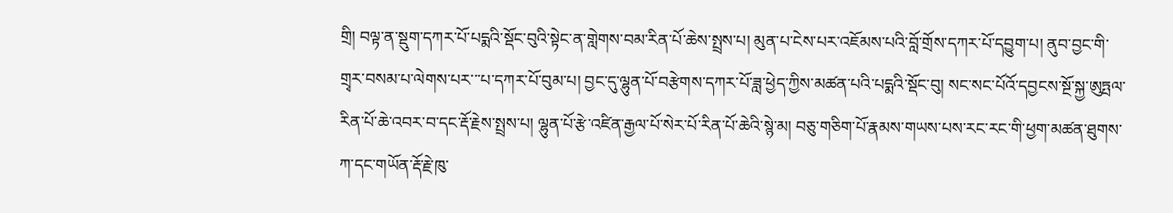གྲི། བལྟ་ན་སྡུག་དཀར་པོ་པདྨའི་སྡོང་བུའི་སྟེང་ན་གླེགས་བམ་རིན་པོ་ཆེས་སྤྲས་པ། མུན་པ་ངེས་པར་འཇོམས་པའི་བློ་གྲོས་དཀར་པོ་དབྱུག་པ། ནུབ་བྱང་གི་གྲྭར་བསམ་པ་ལེགས་པར་་་པ་དཀར་པོ་བུམ་པ། བྱང་དུ་ལྷུན་པོ་བརྩེགས་དཀར་པོ་ཟླ་ཕྱེད་ཀྱིས་མཚན་པའི་པདྨའི་སྡོང་བུ། སང་སང་པོའོ་དབྱངས་སྔོ་སྐྱ་ཨུཏྤལ་རིན་པོ་ཆེ་འབར་བ་དང་རྡོ་རྗེས་སྤྲས་པ། ལྷུན་པོ་རྩེ་འཛིན་རྒྱལ་པོ་སེར་པོ་རིན་པོ་ཆེའི་སྙེ་མ། བཅུ་གཅིག་པོ་རྣམས་གཡས་པས་རང་རང་གི་ཕྱག་མཚན་ཐུགས་ཀ་དང་གཡོན་རྡོ་རྗེ་ཁུ་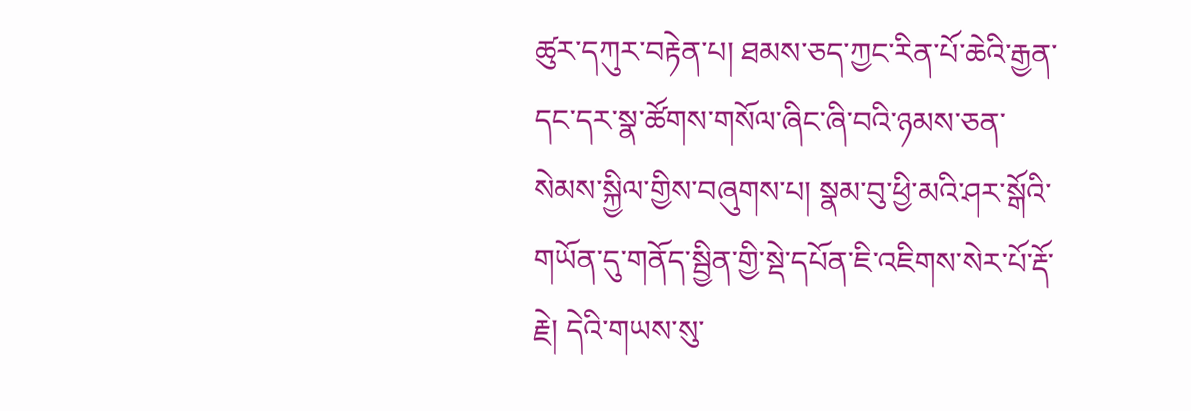ཚུར་དཀུར་བརྟེན་པ། ཐམས་ཅད་ཀྱང་རིན་པོ་ཆེའི་རྒྱན་དང་དར་སྣ་ཚོགས་གསོལ་ཞིང་ཞི་བའི་ཉམས་ཅན་སེམས་སྐྱིལ་གྱིས་བཞུགས་པ། སྣམ་བུ་ཕྱི་མའི་ཤར་སྒོའི་གཡོན་དུ་གནོད་སྦྱིན་གྱི་སྡེ་དཔོན་ཇི་འཇིགས་སེར་པོ་རྡོ་རྗེ། དེའི་གཡས་སུ་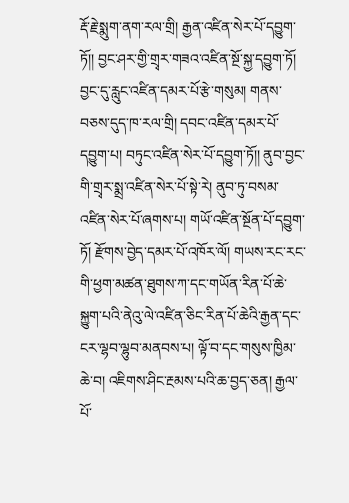རྡོ་རྗེ་སྨུག་ནག་རལ་གྲི། རྒྱན་འཛིན་སེར་པོ་དབྱུག་ཏོ།། བྱང་ཤར་གྱི་གྲྭར་གཟའ་འཛིན་སྔོ་སྐྱ་དབྱུག་ཏོ། བྱང་དུ་རླུང་འཛིན་དམར་པོ་རྩེ་གསུམ། གནས་བཅས་དུད་ཁ་རལ་གྲི། དབང་འཛིན་དམར་པོ་དབྱུག་པ། བཏུང་འཛིན་སེར་པོ་དབྱུག་ཏོ།། ནུབ་བྱང་གི་གྲྭར་སྨྲ་འཛིན་སེར་པོ་སྟེ་རེ། ནུབ་ཏུ་བསམ་འཛིན་སེར་པོ་ཞགས་པ། གཡོ་འཛིན་སྔོན་པོ་དབྱུག་ཏོ། རྫོགས་བྱེད་དམར་པོ་འཁོར་ལོ། གཡས་རང་རང་གི་ཕྱག་མཚན་ཐུགས་ཀ་དང་གཡོན་རིན་པོ་ཆེ་སྐྱུག་པའི་ནེའུ་ལེ་འཛིན་ཅིང་རིན་པོ་ཆེའི་རྒྱན་དང་ངར་ལྷབ་ལྷུབ་མནབས་པ། ལྟོ་བ་དང་གསུས་ཁྱིམ་ཆེ་བ། འཇིགས་ཤིང་རྔམས་པའི་ཆ་བྱད་ཅན། རྒྱལ་པོ་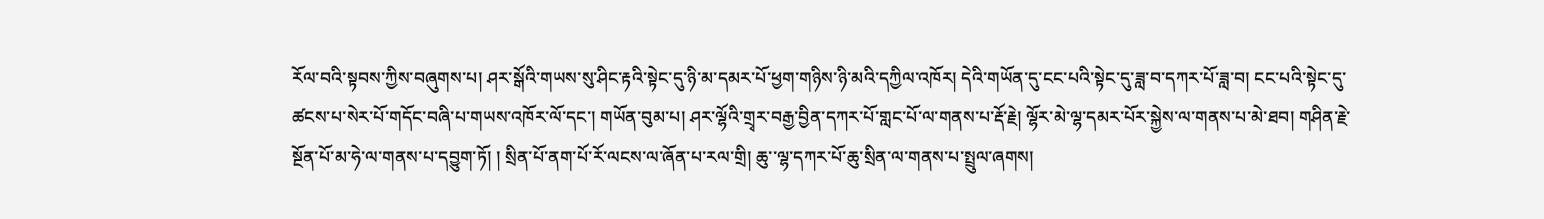རོལ་བའི་སྟབས་ཀྱིས་བཞུགས་པ། ཤར་སྒོའི་གཡས་སུ་ཤིང་རྟའི་སྟེང་དུ་ཉི་མ་དམར་པོ་ཕྱག་གཉིས་ཉི་མའི་དཀྱིལ་འཁོར། དེའི་གཡོན་དུ་ངང་པའི་སྟེང་དུ་ཟླ་བ་དཀར་པོ་ཟླ་བ། ངང་པའི་སྟེང་དུ་ཚངས་པ་སེར་པོ་གདོང་བཞི་པ་གཡས་འཁོར་ལོ་དང་། གཡོན་བུམ་པ། ཤར་ལྷོའི་གྲྭར་བརྒྱ་བྱིན་དཀར་པོ་གླང་པོ་ལ་གནས་པ་རྡོ་རྗེ། ལྷོར་མེ་ལྷ་དམར་པོར་སྐྱེས་ལ་གནས་པ་མེ་ཐབ། གཤིན་རྗེ་སྔོན་པོ་མ་ཧེ་ལ་གནས་པ་དབྱུག་ཏོ། ། སྲིན་པོ་ནག་པོ་རོ་ལངས་ལ་ཞོན་པ་རལ་གྲི། ཆུ་་ལྷ་དཀར་པོ་ཆུ་སྲིན་ལ་གནས་པ་སྤྲུལ་ཞགས།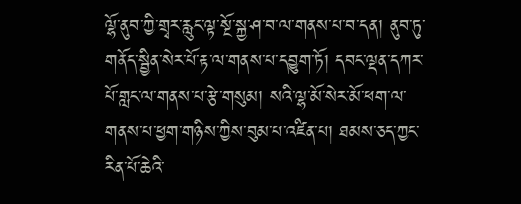ལྷོ་ནུབ་ཀྱི་གྲྭར་རླུང་ལྟ་སྔོ་སྐྱ་ཤ་བ་ལ་གནས་པ་བ་དན། ནུབ་ཏུ་གནོད་སྦྱིན་སེར་པོ་རྟ་ལ་གནས་པ་དབྱུག་ཏོ། དབང་ལྡན་དཀར་པོ་གླང་ལ་གནས་པ་རྩེ་གསུམ། སའི་ལྷ་མོ་སེར་མོ་ཕག་ལ་གནས་པ་ཕྱག་གཉིས་ཀྱིས་བུམ་པ་འཛིན་པ། ཐམས་ཅད་ཀྱང་རིན་པོ་ཆེའི་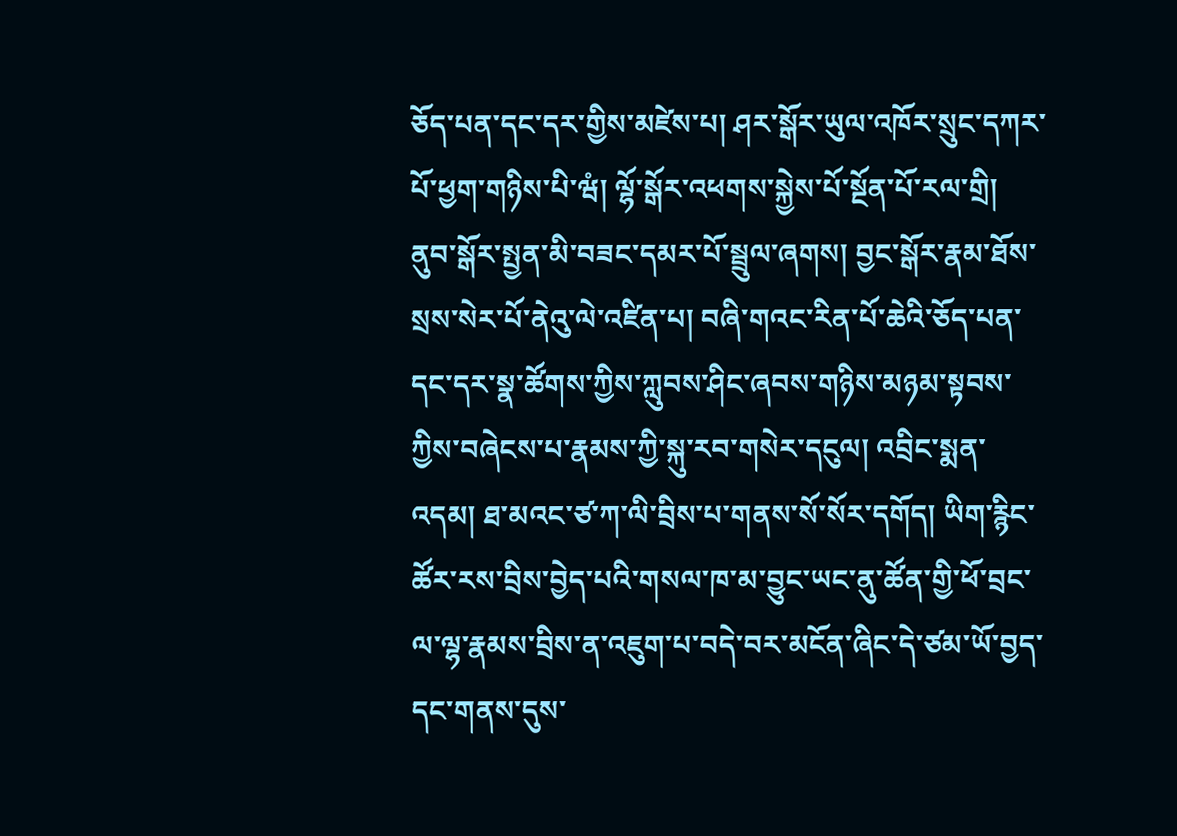ཅོད་པན་དང་དར་གྱིས་མཛེས་པ། ཤར་སྒོར་ཡུལ་འཁོར་སྲུང་དཀར་པོ་ཕྱག་གཉིས་པི་ཝཾ། ལྷོ་སྒོར་འཕགས་སྐྱེས་པོ་སྔོན་པོ་རལ་གྲི། ནུབ་སྒོར་སྤྱན་མི་བཟང་དམར་པོ་སྦྲུལ་ཞགས། བྱང་སྒོར་རྣམ་ཐོས་སྲས་སེར་པོ་ནེའུ་ལེ་འཛིན་པ། བཞི་གའང་རིན་པོ་ཆེའི་ཅོད་པན་དང་དར་སྣ་ཚོགས་ཀྱིས་ཀླུབས་ཤིང་ཞབས་གཉིས་མཉམ་སྟབས་ཀྱིས་བཞེངས་པ་རྣམས་ཀྱི་སྐུ་རབ་གསེར་དངུལ། འབྲིང་སྨན་འདམ། ཐ་མའང་ཙ་ཀ་ལི་བྲིས་པ་གནས་སོ་སོར་དགོད། ཡིག་རྙིང་ཚོར་རས་བྲིས་བྱེད་པའི་གསལ་ཁ་མ་བྱུང་ཡང་ནུ་ཚོན་གྱི་ཕོ་བྲང་ལ་ལྷ་རྣམས་བྲིས་ན་འཇུག་པ་བདེ་བར་མངོན་ཞིང་དེ་ཙམ་ཡོ་བྱད་དང་གནས་དུས་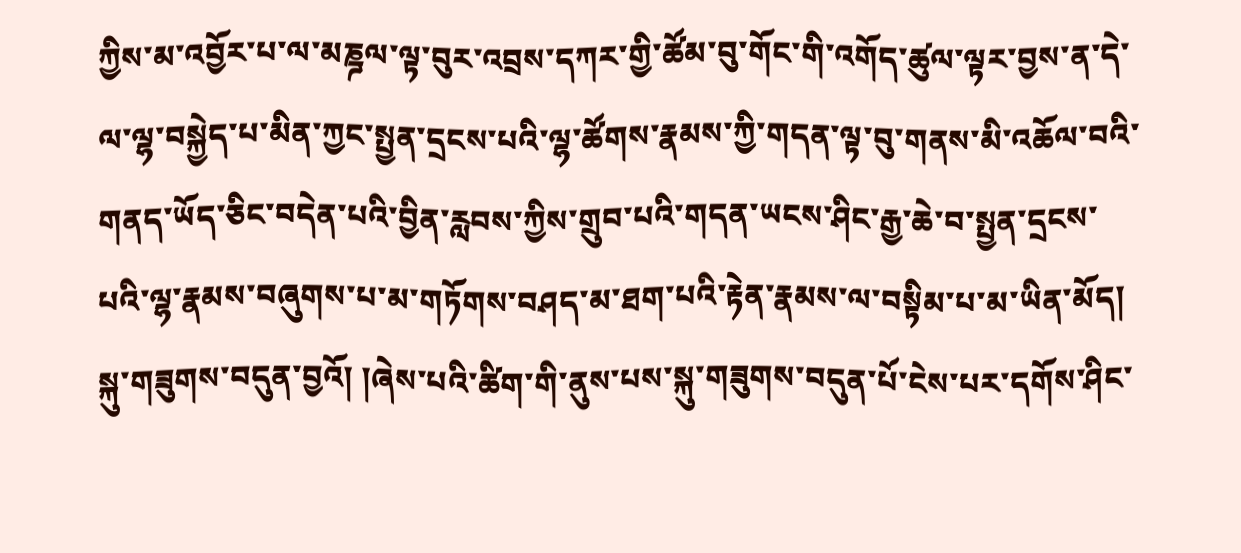ཀྱིས་མ་འབྱོར་པ་ལ་མཎྜལ་ལྟ་བུར་འབྲས་དཀར་གྱི་ཚོམ་བུ་གོང་གི་འགོད་ཚུལ་ལྟར་བྱས་ན་དེ་ལ་ལྷ་བསྐྱེད་པ་མིན་ཀྱང་སྤྱན་དྲངས་པའི་ལྷ་ཚོགས་རྣམས་ཀྱི་གདན་ལྟ་བུ་གནས་མི་འཆོལ་བའི་གནད་ཡོད་ཅིང་བདེན་པའི་བྱིན་རླབས་ཀྱིས་གྲུབ་པའི་གདན་ཡངས་ཤིང་རྒྱ་ཆེ་བ་སྤྱན་དྲངས་པའི་ལྷ་རྣམས་བཞུགས་པ་མ་གཏོགས་བཤད་མ་ཐག་པའི་རྟེན་རྣམས་ལ་བསྟིམ་པ་མ་ཡིན་མོད། སྐུ་གཟུགས་བདུན་བྱའོ། །ཞེས་པའི་ཚིག་གི་ནུས་པས་སྐུ་གཟུགས་བདུན་པོ་ངེས་པར་དགོས་ཤིང་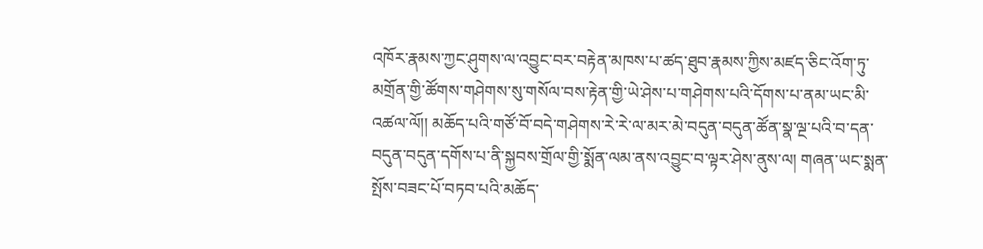འཁོར་རྣམས་ཀྱང་ཤུགས་ལ་འབྱུང་བར་བརྟེན་མཁས་པ་ཚད་ཐུབ་རྣམས་ཀྱིས་མཛད་ཅིང་འོག་ཏུ་མགྲོན་གྱི་ཚོགས་གཤེགས་སུ་གསོལ་བས་རྟེན་གྱི་ཡེ་ཤེས་པ་གཤེགས་པའི་དོགས་པ་ནམ་ཡང་མི་འཚལ་ལོ།། མཆོད་པའི་གཙོ་བོ་བདེ་གཤེགས་རེ་རེ་ལ་མར་མེ་བདུན་བདུན་ཚོན་སྣ་ལྔ་པའི་བ་དན་བདུན་བདུན་དགོས་པ་ནི་སྐྱབས་གྲོལ་གྱི་སྨོན་ལམ་ནས་འབྱུང་བ་ལྟར་ཤེས་ནུས་ལ། གཞན་ཡང་སྨན་སྤོས་བཟང་པོ་བཏབ་པའི་མཆོད་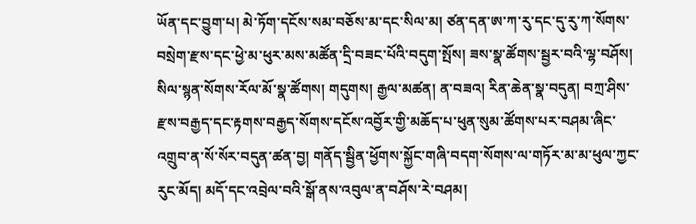ཡོན་དང་བྱུག་པ། མེ་ཏོག་དངོས་སམ་བཅོས་མ་དང་སིལ་མ། ཙན་དན་ཨ་ཀ་རུ་དང་དུ་རུ་ཀ་སོགས་བསྲེག་རྫས་དང་ཕྱེ་མ་ཕུར་མས་མཚོན་དྲི་བཟང་པོའི་བདུག་སྤོས། ཟས་སྣ་ཚོགས་སྦྱར་བའི་ལྷ་བཤོས། སིལ་སྙན་སོགས་རོལ་མོ་སྣ་ཚོགས། གདུགས། རྒྱལ་མཚན། ན་བཟའ། རིན་ཆེན་སྣ་བདུན། བཀྲ་ཤིས་རྫས་བརྒྱད་དང་རྟགས་བརྒྱད་སོགས་དངོས་འབྱོར་གྱི་མཆོད་པ་ཕུན་སུམ་ཚོགས་པར་བཤམ་ཞིང་འགྲུབ་ན་སོ་སོར་བདུན་ཚན་བྱ། གནོད་སྦྱིན་ཕྱོགས་སྐྱོང་གཞི་བདག་སོགས་ལ་གཏོར་མ་མ་ཕུལ་ཀྱང་རུང་མོད། མདོ་དང་འབྲེལ་བའི་སྒོ་ནས་འབུལ་ན་བཤོས་རེ་བཤམ།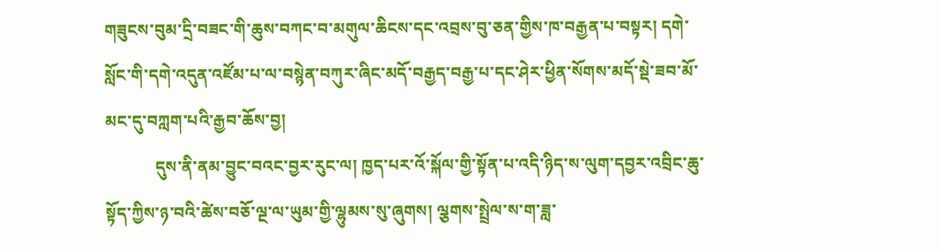གཟུངས་བུམ་དྲི་བཟང་གི་ཆུས་བཀང་བ་མགུལ་ཆིངས་དང་འབྲས་བུ་ཅན་གྱིས་ཁ་བརྒྱན་པ་བསྟར། དགེ་སློང་གི་དགེ་འདུན་འཛོམ་པ་ལ་བསྙེན་བཀུར་ཞིང་མདོ་བརྒྱད་བརྒྱ་པ་དང་ཤེར་ཕྱིན་སོགས་མདོ་སྡེ་ཟབ་མོ་མང་དུ་བཀླག་པའི་རྒྱབ་ཆོས་བྱ།
            དུས་ནི་ནམ་བྱུང་བའང་བྱར་རུང་ལ། ཁྱད་པར་འོ་སྐོལ་གྱི་སྟོན་པ་འདི་ཉིད་ས་ལུག་དབྱར་འབྲིང་ཆུ་སྟོད་ཀྱིས་ཉ་བའི་ཚེས་བཅོ་ལྔ་ལ་ཡུམ་གྱི་ལྷུམས་སུ་ཞུགས། ལྕགས་སྤྲེལ་ས་ག་ཟླ་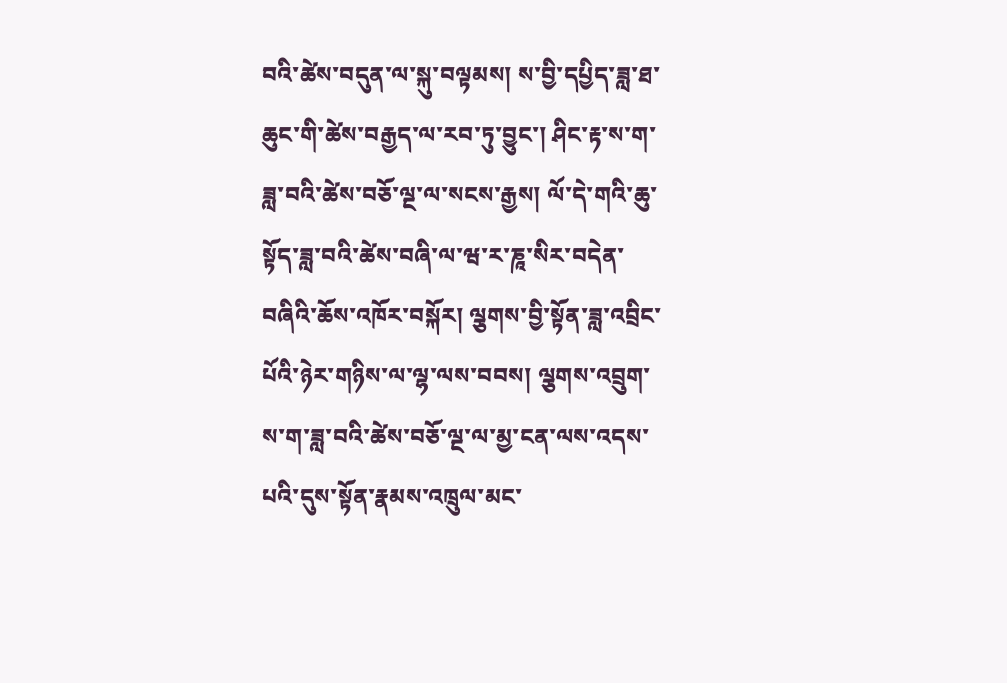བའི་ཚེས་བདུན་ལ་སྐུ་བལྟམས། ས་བྱི་དཔྱིད་ཟླ་ཐ་ཆུང་གི་ཚེས་བརྒྱད་ལ་རབ་ཏུ་བྱུང་། ཤིང་རྟ་ས་ག་ཟླ་བའི་ཚེས་བཅོ་ལྔ་ལ་སངས་རྒྱས། ལོ་དེ་གའི་ཆུ་སྟོད་ཟླ་བའི་ཚེས་བཞི་ལ་ཝ་ར་ཎཱ་སིར་བདེན་བཞིའི་ཆོས་འཁོར་བསྐོར། ལྕགས་བྱི་སྟོན་ཟླ་འབྲིང་པོའི་ཉེར་གཉིས་ལ་ལྷ་ལས་བབས། ལྕགས་འབྲུག་ས་ག་ཟླ་བའི་ཚེས་བཅོ་ལྔ་ལ་མྱ་ངན་ལས་འདས་པའི་དུས་སྟོན་རྣམས་འཁྲུལ་མང་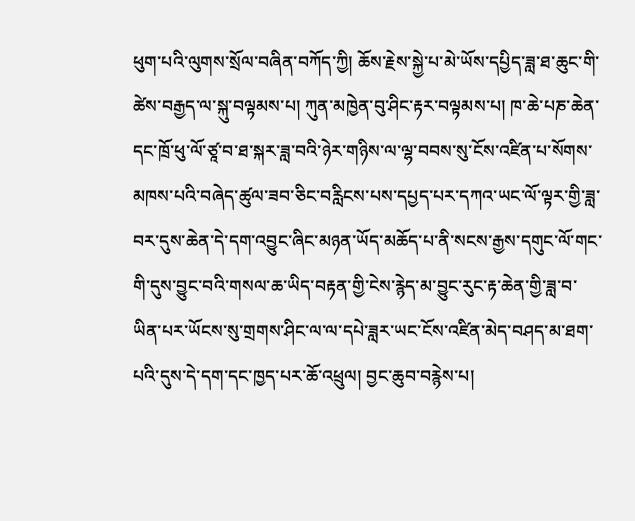ཕུག་པའི་ལུགས་སྲོལ་བཞིན་བཀོད་ཀྱི། ཆོས་རྗེས་སྐྱེ་པ་མེ་ཡོས་དཔྱིད་ཟླ་ཐ་ཆུང་གི་ཚེས་བརྒྱད་ལ་སྐུ་བལྟམས་པ། ཀུན་མཁྱེན་བུ་ཤིང་རྟར་བལྟམས་པ། ཁ་ཆེ་པཎ་ཆེན་དང་ཁྲོ་ཕུ་ལོ་ཙཱ་བ་ཐ་སྐར་ཟླ་བའི་ཉེར་གཉིས་ལ་ལྷ་བབས་སུ་ངོས་འཛིན་པ་སོགས་མཁས་པའི་བཞེད་ཚུལ་ཟབ་ཅིང་བརླིངས་པས་དཔྱད་པར་དཀའ་ཡང་ལོ་ལྟར་གྱི་ཟླ་བར་དུས་ཆེན་དེ་དག་འབྱུང་ཞིང་མཉན་ཡོད་མཆོད་པ་ནི་སངས་རྒྱས་དགུང་ལོ་གང་གི་དུས་བྱུང་བའི་གསལ་ཆ་ཡིད་བརྟན་གྱི་ངེས་རྙེད་མ་བྱུང་རུང་རྟ་ཆེན་གྱི་ཟླ་བ་ཡིན་པར་ཡོངས་སུ་གྲགས་ཤིང་ལ་ལ་དཔེ་ཟླར་ཡང་ངོས་འཛིན་མེད་བཤད་མ་ཐག་པའི་དུས་དེ་དག་དང་ཁྱད་པར་ཆོ་འཕྲུལ། བྱང་ཆུབ་བརྙེས་པ།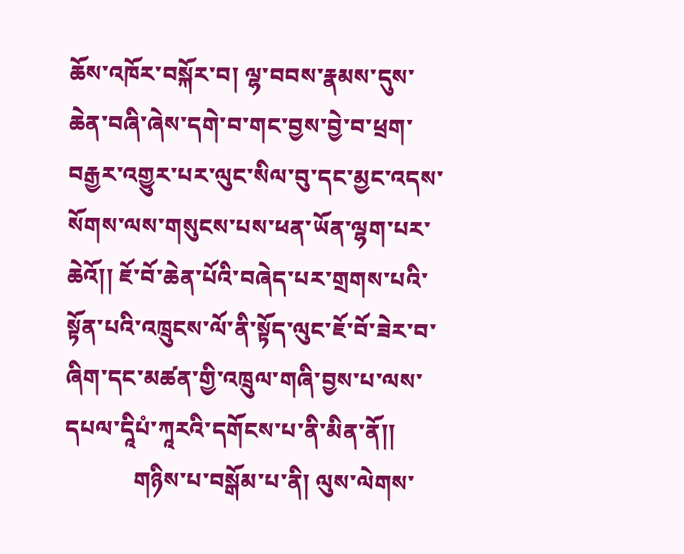ཆོས་འཁོར་བསྐོར་བ། ལྷ་བབས་རྣམས་དུས་ཆེན་བཞི་ཞེས་དགེ་བ་གང་བྱས་བྱེ་བ་ཕྲག་བརྒྱར་འགྱུར་པར་ལུང་སིལ་བུ་དང་མྱང་འདས་སོགས་ལས་གསུངས་པས་ཕན་ཡོན་ལྷག་པར་ཆེའོ།། ཇོ་བོ་ཆེན་པོའི་བཞེད་པར་གྲགས་པའི་སྟོན་པའི་འཁྲུངས་ལོ་ནི་སྟོད་ལུང་ཇོ་བོ་ཟེར་བ་ཞིག་དང་མཚན་གྱི་འཁྲུལ་གཞི་བྱས་པ་ལས་དཔལ་དཱིཔཾ་ཀཱརའི་དགོངས་པ་ནི་མིན་ནོ།།
            གཉིས་པ་བསྒོམ་པ་ནི། ལུས་ལེགས་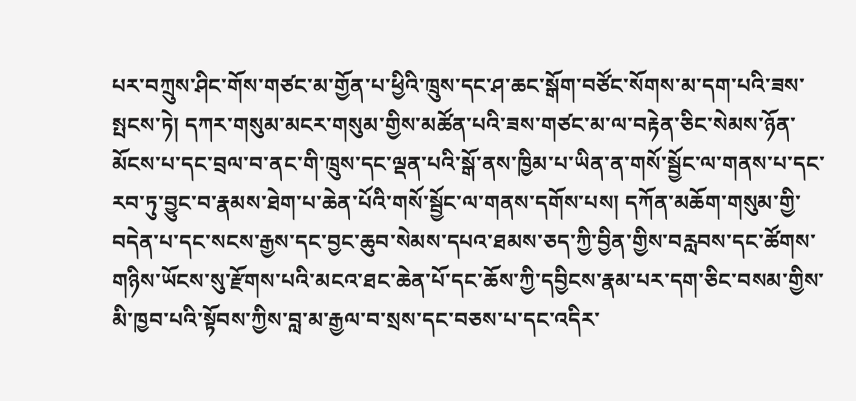པར་བཀྲུས་ཤིང་གོས་གཙང་མ་གྱོན་པ་ཕྱིའི་ཁྲུས་དང་ཤ་ཆང་སྒོག་བཙོང་སོགས་མ་དག་པའི་ཟས་སྤངས་ཏེ། དཀར་གསུམ་མངར་གསུམ་གྱིས་མཚོན་པའི་ཟས་གཙང་མ་ལ་བརྟེན་ཅིང་སེམས་ཉོན་མོངས་པ་དང་བྲལ་བ་ནང་གི་ཁྲུས་དང་ལྡན་པའི་སྒོ་ནས་ཁྱིམ་པ་ཡིན་ན་གསོ་སྦྱོང་ལ་གནས་པ་དང་རབ་ཏུ་བྱུང་བ་རྣམས་ཐེག་པ་ཆེན་པོའི་གསོ་སྦྱོང་ལ་གནས་དགོས་པས། དཀོན་མཆོག་གསུམ་གྱི་བདེན་པ་དང་སངས་རྒྱས་དང་བྱང་ཆུབ་སེམས་དཔའ་ཐམས་ཅད་ཀྱི་བྱིན་གྱིས་བརླབས་དང་ཚོགས་གཉིས་ཡོངས་སུ་རྫོགས་པའི་མངའ་ཐང་ཆེན་པོ་དང་ཆོས་ཀྱི་དབྱིངས་རྣམ་པར་དག་ཅིང་བསམ་གྱིས་མི་ཁྱབ་པའི་སྟོབས་ཀྱིས་བླ་མ་རྒྱལ་བ་སྲས་དང་བཅས་པ་དང་འདིར་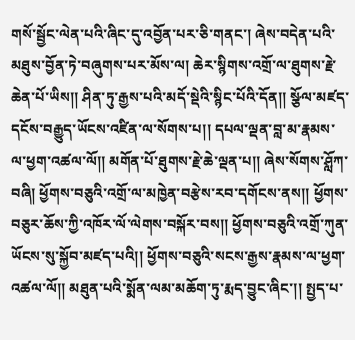གསོ་སྦྱོང་ལེན་པའི་ཞིང་དུ་འབྱོན་པར་ཅི་གནང་། ཞེས་བདེན་པའི་མཐུས་བྱོན་ཏེ་བཞུགས་པར་མོས་ལ། ཆེར་སྙིགས་འགྲོ་ལ་ཐུགས་རྗེ་ཆེན་པོ་ཡིས།། ཤིན་ཏུ་རྒྱས་པའི་མདོ་སྡེའི་སྙིང་པོའི་དོན།། སྩོལ་མཛད་དངོས་བརྒྱུད་ཡོངས་འཛིན་ལ་སོགས་པ།། དཔལ་ལྡན་བླ་མ་རྣམས་ལ་ཕྱག་འཚལ་ལོ།། མགོན་པོ་ཐུགས་རྗེ་ཆེ་ལྡན་པ།། ཞེས་སོགས་ཤློཀ་བཞི། ཕྱོགས་བཅུའི་འགྲོ་ལ་མཁྱེན་བརྩེས་རབ་དགོངས་ནས།། ཕྱོགས་བཅུར་ཆོས་ཀྱི་འཁོར་ལོ་ལེགས་བསྐོར་བས།། ཕྱོགས་བཅུའི་འགྲོ་ཀུན་ཡོངས་སུ་སྐྱོབ་མཛད་པའི།། ཕྱོགས་བཅུའི་སངས་རྒྱས་རྣམས་ལ་ཕྱག་འཚལ་ལོ།། མཐུན་པའི་སྨོན་ལམ་མཆོག་ཏུ་རྨད་བྱུང་ཞིང་།། སྤྱད་པ་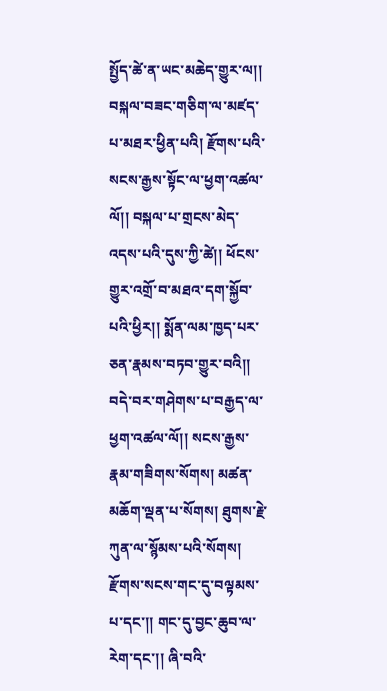སྤྱོད་ཚེ་ན་ཡང་མཆེད་གྱུར་ལ།། བསྐལ་བཟང་གཅིག་ལ་མཛད་པ་མཐར་ཕྱིན་པའི། རྫོགས་པའི་སངས་རྒྱས་སྟོང་ལ་ཕྱག་འཚལ་ལོ།། བསྐལ་པ་གྲངས་མེད་འདས་པའི་དུས་ཀྱི་ཚེ།། ཕོངས་གྱུར་འགྲོ་བ་མཐའ་དག་སྐྱོབ་པའི་ཕྱིར།། སྨོན་ལམ་ཁྱད་པར་ཅན་རྣམས་བཏབ་གྱུར་བའི།། བདེ་བར་གཤེགས་པ་བརྒྱད་ལ་ཕྱག་འཚལ་ལོ།། སངས་རྒྱས་རྣམ་གཟིགས་སོགས། མཚན་མཆོག་ལྡན་པ་སོགས། ཐུགས་རྗེ་ཀུན་ལ་སྙོམས་པའི་སོགས། རྫོགས་སངས་གང་དུ་བལྟམས་པ་དང་།། གང་དུ་བྱང་ཆུབ་ལ་རེག་དང་།། ཞི་བའི་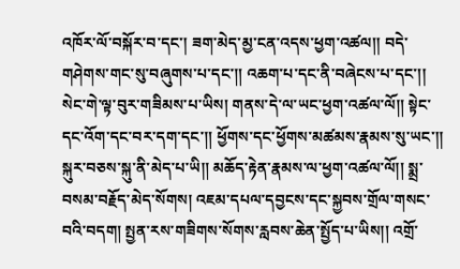འཁོར་ལོ་བསྐོར་བ་དང་། ཟག་མེད་མྱ་ངན་འདས་ཕྱག་འཚལ།། བདེ་གཤེགས་གང་སུ་བཞུགས་པ་དང་།། འཆག་པ་དང་ནི་བཞེངས་པ་དང་།། སེང་གེ་ལྟ་བུར་གཟིམས་པ་ཡིས། གནས་དེ་ལ་ཡང་ཕྱག་འཚལ་ལོ།། སྟེང་དང་འོག་དང་བར་དག་དང་།། ཕྱོགས་དང་ཕྱོགས་མཚམས་རྣམས་སུ་ཡང་།། སྐུར་བཅས་སྐུ་ནི་མེད་པ་ཡི།། མཆོད་རྟེན་རྣམས་ལ་ཕྱག་འཚལ་ལོ།། སྨྲ་བསམ་བརྗོད་མེད་སོགས། འཇམ་དཔལ་དབྱངས་དང་སྐྱབས་གྲོལ་གསང་བའི་བདག། སྤྱན་རས་གཟིགས་སོགས་རླབས་ཆེན་སྤྱོད་པ་ཡིས།། འགྲོ་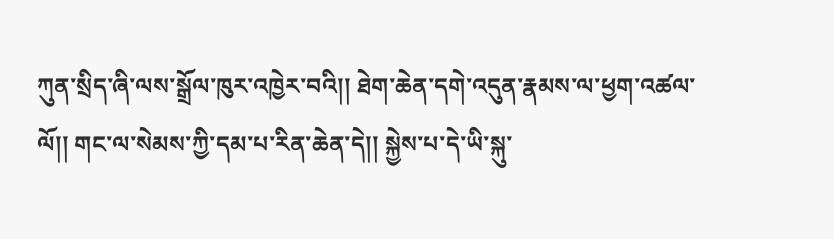ཀུན་སྲིད་ཞི་ལས་སྒྲོལ་ཁུར་འཁྱེར་བའི།། ཐེག་ཆེན་དགེ་འདུན་རྣམས་ལ་ཕྱག་འཚལ་ལོ།། གང་ལ་སེམས་ཀྱི་དམ་པ་རིན་ཆེན་དེ།། སྐྱེས་པ་དེ་ཡི་སྐུ་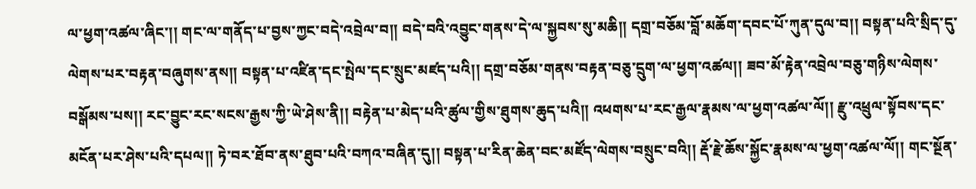ལ་ཕྱག་འཚལ་ཞིང་།། གང་ལ་གནོད་པ་བྱས་ཀྱང་བདེ་འབྲེལ་བ།། བདེ་བའི་འབྱུང་གནས་དེ་ལ་སྐྱབས་སུ་མཆི།། དགྲ་བཅོམ་བློ་མཆོག་དབང་པོ་ཀུན་དུལ་བ།། བསྟན་པའི་སྲིད་དུ་ལེགས་པར་བརྟན་བཞུགས་ནས།། བསྟན་པ་འཛིན་དང་སྤེལ་དང་སྲུང་མཛད་པའི།། དགྲ་བཅོམ་གནས་བརྟན་བཅུ་དྲུག་ལ་ཕྱག་འཚལ།། ཟབ་མོ་རྟེན་འབྲེལ་བཅུ་གཉིས་ལེགས་བསྒོམས་པས།། རང་བྱུང་རང་སངས་རྒྱས་ཀྱི་ཡེ་ཤེས་ནི།། བརྟེན་པ་མེད་པའི་ཚུལ་གྱིས་ཐུགས་ཆུད་པའི།། འཕགས་པ་རང་རྒྱལ་རྣམས་ལ་ཕྱག་འཚལ་ལོ།། རྫུ་འཕྲུལ་སྟོབས་དང་མངོན་པར་ཤེས་པའི་དཔལ།། ཏེ་བར་ཐོབ་ནས་ཐུབ་པའི་བཀའ་བཞིན་དུ།། བསྟན་པ་རིན་ཆེན་བང་མཛོད་ལེགས་བསྲུང་བའི།། རྡོ་རྗེ་ཆོས་སྐྱོང་རྣམས་ལ་ཕྱག་འཚལ་ལོ།། གང་སྔོན་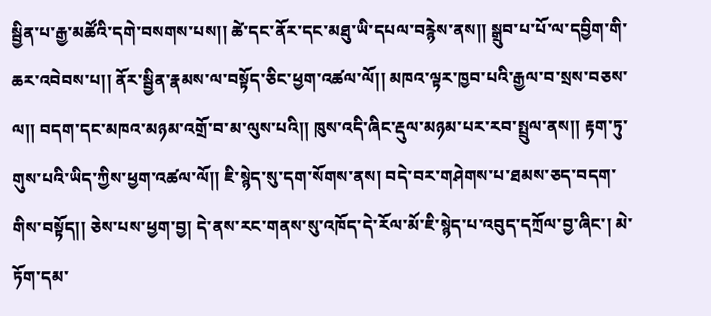སྦྱིན་པ་རྒྱ་མཚོའི་དགེ་བསགས་པས།། ཚེ་དང་ནོར་དང་མཐུ་ཡི་དཔལ་བརྙེས་ནས།། སྒྲུབ་པ་པོ་ལ་དབྱིག་གི་ཆར་འབེབས་པ།། ནོར་སྦྱིན་རྣམས་ལ་བསྟོད་ཅིང་ཕྱག་འཚལ་ལོ།། མཁའ་ལྟར་ཁྱབ་པའི་རྒྱལ་བ་སྲས་བཅས་ལ།། བདག་དང་མཁའ་མཉམ་འགྲོ་བ་མ་ལུས་པའི།། ཁུས་འདི་ཞིང་རྡུལ་མཉམ་པར་རབ་སྤྲུལ་ནས།། རྟག་ཏུ་གུས་པའི་ཡིད་ཀྱིས་ཕྱག་འཚལ་ལོ།། ཇི་སྙེད་སུ་དག་སོགས་ནས། བདེ་བར་གཤེགས་པ་ཐམས་ཅད་བདག་གིས་བསྟོད།། ཅེས་པས་ཕྱག་བྱ། དེ་ནས་རང་གནས་སུ་འཁོད་དེ་རོལ་མོ་ཇི་སྙེད་པ་འབུད་དཀྲོལ་བྱ་ཞིང་། མེ་ཏོག་དམ་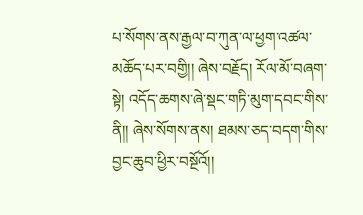པ་སོགས་ནས་རྒྱལ་བ་ཀུན་ལ་ཕྱག་འཚལ་མཆོད་པར་བགྱི།། ཞེས་བརྗོད། རོལ་མོ་བཞག་སྟེ། འདོད་ཆགས་ཞེ་སྡང་གཏི་མུག་དབང་གིས་ནི།། ཞེས་སོགས་ནས། ཐམས་ཅད་བདག་གིས་བྱང་ཆུབ་ཕྱིར་བསྔོའོ།།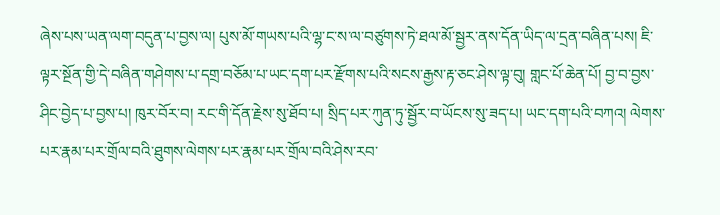ཞེས་པས་ཡན་ལག་བདུན་པ་བྱས་ལ། པུས་མོ་གཡས་པའི་ལྷ་ང་ས་ལ་བཙུགས་ཏེ་ཐལ་མོ་སྦྱར་ནས་དོན་ཡིད་ལ་དྲན་བཞིན་པས། ཇི་ལྟར་སྔོན་གྱི་དེ་བཞིན་གཤེགས་པ་དགྲ་བཅོམ་པ་ཡང་དག་པར་རྫོགས་པའི་སངས་རྒྱས་རྟ་ཅང་ཤེས་ལྟ་བུ། གླང་པོ་ཆེན་པོ། བྱ་བ་བྱས་ཤིང་བྱེད་པ་བྱས་པ། ཁུར་བོར་བ། རང་གི་དོན་རྗེས་སུ་ཐོབ་པ། སྲིད་པར་ཀུན་ཏུ་སྦྱོར་བ་ཡོངས་སུ་ཟད་པ། ཡང་དག་པའི་བཀའ། ལེགས་པར་རྣམ་པར་གྲོལ་བའི་ཐུགས་ལེགས་པར་རྣམ་པར་གྲོལ་བའི་ཤེས་རབ་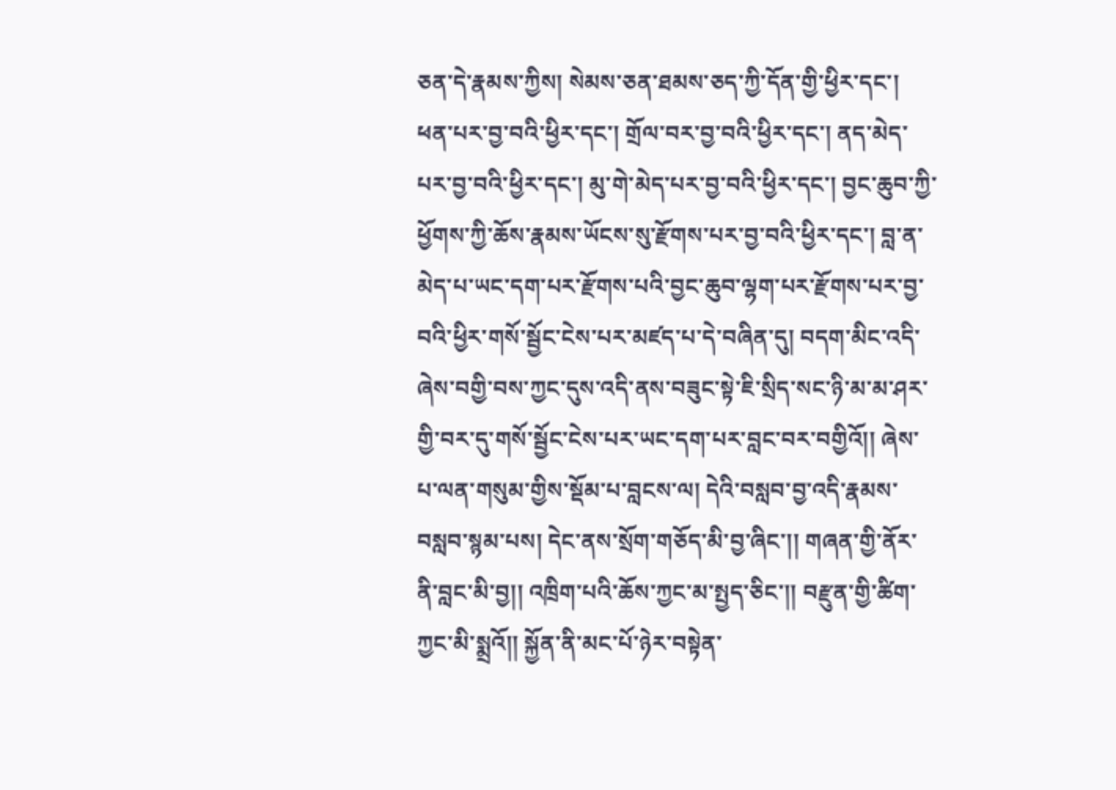ཅན་དེ་རྣམས་ཀྱིས། སེམས་ཅན་ཐམས་ཅད་ཀྱི་དོན་གྱི་ཕྱིར་དང་། ཕན་པར་བྱ་བའི་ཕྱིར་དང་། གྲོལ་བར་བྱ་བའི་ཕྱིར་དང་། ནད་མེད་པར་བྱ་བའི་ཕྱིར་དང་། མུ་གེ་མེད་པར་བྱ་བའི་ཕྱིར་དང་། བྱང་ཆུབ་ཀྱི་ཕྱོགས་ཀྱི་ཆོས་རྣམས་ཡོངས་སུ་རྫོགས་པར་བྱ་བའི་ཕྱིར་དང་། བླ་ན་མེད་པ་ཡང་དག་པར་རྫོགས་པའི་བྱང་ཆུབ་ལྷག་པར་རྫོགས་པར་བྱ་བའི་ཕྱིར་གསོ་སྦྱོང་ངེས་པར་མཛད་པ་དེ་བཞིན་དུ། བདག་མིང་འདི་ཞེས་བགྱི་བས་ཀྱང་དུས་འདི་ནས་བཟུང་སྟེ་ཇི་སྲིད་སང་ཉི་མ་མ་ཤར་གྱི་བར་དུ་གསོ་སྦྱོང་ངེས་པར་ཡང་དག་པར་བླང་བར་བགྱིའོ།། ཞེས་པ་ལན་གསུམ་གྱིས་སྡོམ་པ་བླངས་ལ། དེའི་བསླབ་བྱ་འདི་རྣམས་བསླབ་སྙམ་པས། དེང་ནས་སྲོག་གཅོད་མི་བྱ་ཞིང་།། གཞན་གྱི་ནོར་ནི་བླང་མི་བྱ།། འཁྲིག་པའི་ཆོས་ཀྱང་མ་སྤྱད་ཅིང་།། བརྫུན་གྱི་ཚིག་ཀྱང་མི་སྨྲའོ།། སྐྱོན་ནི་མང་པོ་ཉེར་བསྟེན་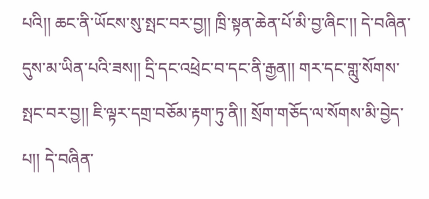པའི།། ཆང་ནི་ཡོངས་སུ་སྤང་བར་བྱ།། ཁྲི་སྟན་ཆེན་པོ་མི་བྱ་ཞིང་།། དེ་བཞིན་དུས་མ་ཡིན་པའི་ཟས།། དྲི་དང་འཕྲེང་བ་དང་ནི་རྒྱན།། གར་དང་གླུ་སོགས་སྤང་བར་བྱ།། ཇི་ལྟར་དགྲ་བཅོམ་རྟག་ཏུ་ནི།། སྲོག་གཅོད་ལ་སོགས་མི་བྱེད་པ།། དེ་བཞིན་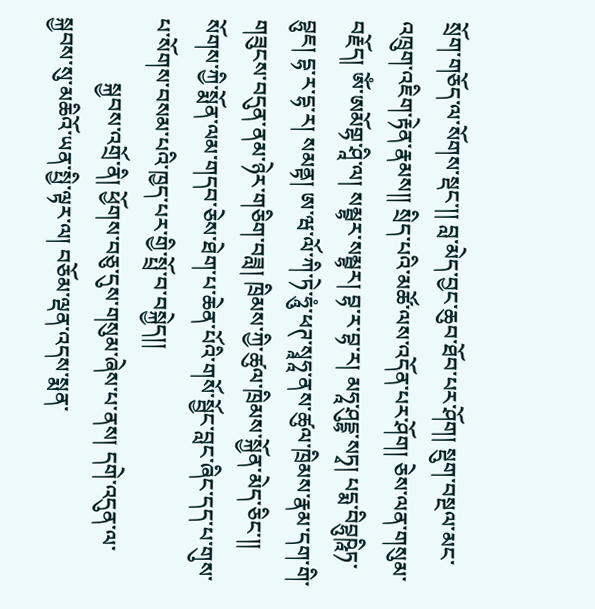སྲོག་གཅོད་ལ་སོགས་སྡང་།། བླ་མེད་བྱང་ཆུབ་ཐོབ་པར་ཤོག། སྡུག་བསྔལ་མང་འཁྲུག་འཇིག་རྟེན་རྣམས།། སྲིད་པའི་མཚོ་ལས་འདོན་པར་ཤོག། ཅེས་ལན་གསུམ་བརྗོད། ཨོཾ་ཨམོགྷ་ཤཱི་ལ། སམྦྷར་སམྦྷར། བྷ་ར་བྷ་ར། མཧཱ་ཤུདྡྷ་སཏྭ། པདྨ་བིབྷུཥཱིཏ་བྷུཇ། དྷ་ར་དྷ་ར། སམནྟ། ཨ་ཝ་ལོ་ཀི་ཏེ་ཧཱུཾ་ཕཊ་སྭཱཧཱ་ནས་ཚུལ་ཁྲིམས་རྣམ་དག་གི་གཟུངས་བདུན་ནམ་ཉེར་གཅིག་བཟླ། ཁྲིམས་ཀྱི་ཚུལ་ཁྲིམས་སྐྱོན་མེད་ཅིང་།། སོགས་ཀྱི་སྨོན་ལམ་གདབ་ཅེས་ཐེག་པ་ཆེན་པོའི་གསོ་སྦྱོང་བླང་ཞིང་དད་པ་གུས་པ་སོགས་བསམ་པའི་ཁྱད་པར་གྱི་སྤྲོ་བ་བསྐྱེད།།
            སྐྱབས་འགྲོ་ནི། ཕྱོགས་བཅུ་དུས་གསུམ་ཞེས་པ་ནས། དགེ་འདུན་ལ་སྐྱབས་སུ་མཆིའོ་ཡན་སྤྱི་ལྟར་ལ། བཅོམ་ལྡན་འདས་སྨན་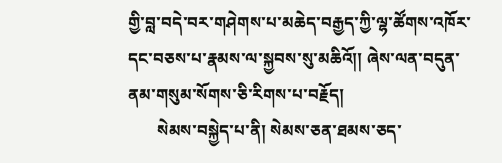གྱི་བླ་བདེ་བར་གཤེགས་པ་མཆེད་བརྒྱད་ཀྱི་ལྷ་ཚོགས་འཁོར་དང་བཅས་པ་རྣམས་ལ་སྐྱབས་སུ་མཆིའོ།། ཞེས་ལན་བདུན་ནམ་གསུམ་སོགས་ཅི་རིགས་པ་བརྗོད།
       སེམས་བསྐྱེད་པ་ནི། སེམས་ཅན་ཐམས་ཅད་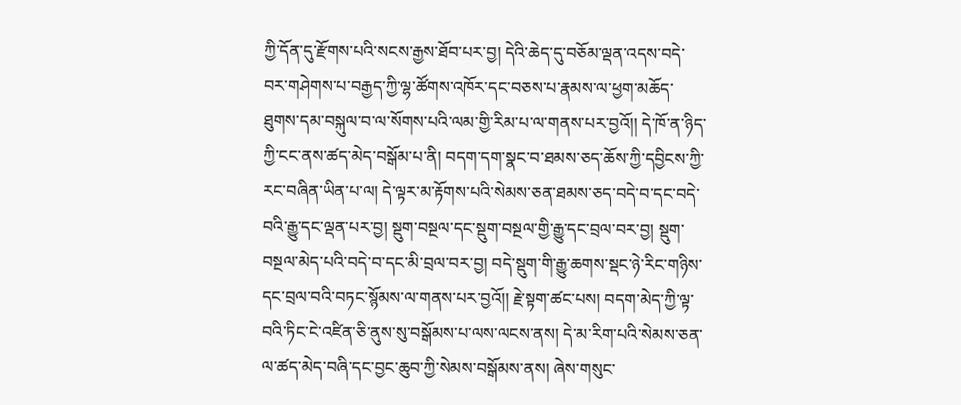ཀྱི་དོན་དུ་རྫོགས་པའི་སངས་རྒྱས་ཐོབ་པར་བྱ། དེའི་ཆེད་དུ་བཅོམ་ལྡན་འདས་བདེ་བར་གཤེགས་པ་བརྒྱད་ཀྱི་ལྷ་ཚོགས་འཁོར་དང་བཅས་པ་རྣམས་ལ་ཕྱག་མཆོད་ཐུགས་དམ་བསྐུལ་བ་ལ་སོགས་པའི་ལམ་གྱི་རིམ་པ་ལ་གནས་པར་བྱའོ།། དེ་ཁོ་ན་ཉིད་ཀྱི་ངང་ནས་ཚད་མེད་བསྒོམ་པ་ནི། བདག་དག་སྣང་བ་ཐམས་ཅད་ཆོས་ཀྱི་དབྱིངས་ཀྱི་རང་བཞིན་ཡིན་པ་ལ། དེ་ལྟར་མ་རྟོགས་པའི་སེམས་ཅན་ཐམས་ཅད་བདེ་བ་དང་བདེ་བའི་རྒྱུ་དང་ལྡན་པར་བྱ། སྡུག་བསྔལ་དང་སྡུག་བསྔལ་གྱི་རྒྱུ་དང་བྲལ་བར་བྱ། སྡུག་བསྔལ་མེད་པའི་བདེ་བ་དང་མི་བྲལ་བར་བྱ། བདེ་སྡུག་གི་རྒྱུ་ཆགས་སྡང་ཉེ་རིང་གཉིས་དང་བྲལ་བའི་བཏང་སྙོམས་ལ་གནས་པར་བྱའོ།། རྗེ་སྟག་ཚང་པས། བདག་མེད་ཀྱི་ལྟ་བའི་ཏིང་ངེ་འཛིན་ཅི་ནུས་སུ་བསྒོམས་པ་ལས་ལངས་ནས། དེ་མ་རིག་པའི་སེམས་ཅན་ལ་ཚད་མེད་བཞི་དང་བྱང་ཆུབ་ཀྱི་སེམས་བསྒོམས་ནས། ཞེས་གསུང་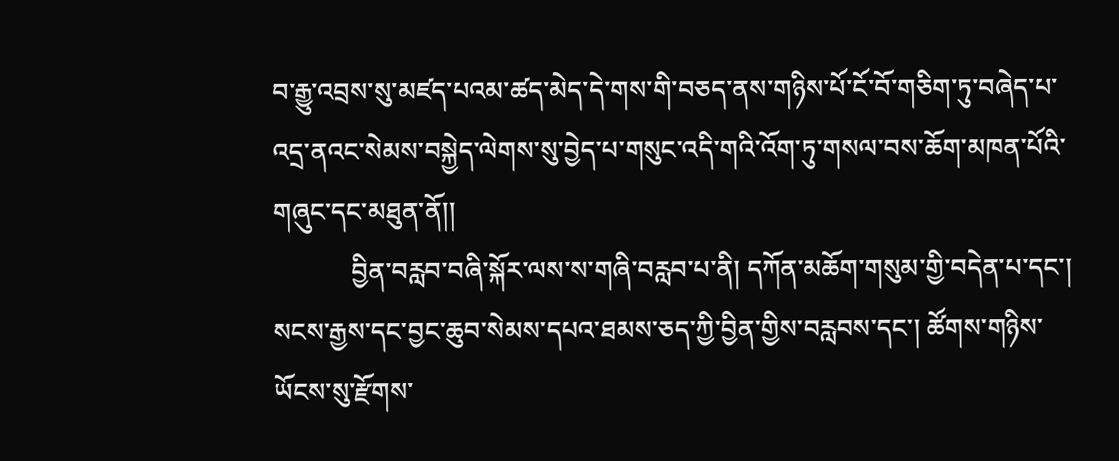བ་རྒྱུ་འབྲས་སུ་མཛད་པའམ་ཚད་མེད་དེ་གས་གི་བཅད་ནས་གཉིས་པོ་ངོ་བོ་གཅིག་ཏུ་བཞེད་པ་འདྲ་ནའང་སེམས་བསྐྱེད་ལེགས་སུ་བྱེད་པ་གསུང་འདི་གའི་འོག་ཏུ་གསལ་བས་ཆོག་མཁན་པོའི་གཞུང་དང་མཐུན་ནོ།།
            བྱིན་བརླབ་བཞི་སྐོར་ལས་ས་གཞི་བརླབ་པ་ནི། དཀོན་མཆོག་གསུམ་གྱི་བདེན་པ་དང་། སངས་རྒྱས་དང་བྱང་ཆུབ་སེམས་དཔའ་ཐམས་ཅད་ཀྱི་བྱིན་གྱིས་བརླབས་དང་། ཚོགས་གཉིས་ཡོངས་སུ་རྫོགས་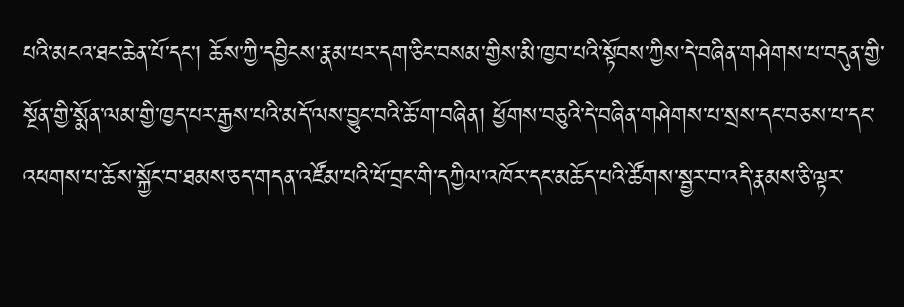པའི་མངའ་ཐང་ཆེན་པོ་དང་། ཆོས་ཀྱི་དབྱིངས་རྣམ་པར་དག་ཅིང་བསམ་གྱིས་མི་ཁྱབ་པའི་སྟོབས་ཀྱིས་དེ་བཞིན་གཤེགས་པ་བདུན་གྱི་སྔོན་གྱི་སྨོན་ལམ་གྱི་ཁྱད་པར་རྒྱས་པའི་མདོ་ལས་བྱུང་བའི་ཆོ་ག་བཞིན། ཕྱོགས་བཅུའི་དེ་བཞིན་གཤེགས་པ་སྲས་དང་བཅས་པ་དང་འཕགས་པ་ཆོས་སྐྱོང་བ་ཐམས་ཅད་གདན་འཛོམ་པའི་ཕོ་བྲང་གི་དཀྱིལ་འཁོར་དང་མཆོད་པའི་ཚོགས་སྦྱར་བ་འདི་རྣམས་ཅི་ལྟར་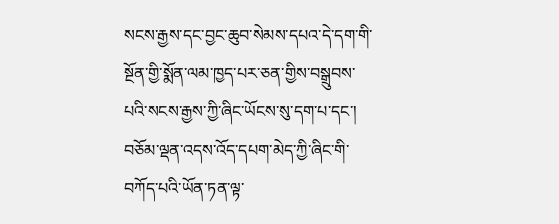སངས་རྒྱས་དང་བྱང་ཆུབ་སེམས་དཔའ་དེ་དག་གི་སྔོན་གྱི་སྨོན་ལམ་ཁྱད་པར་ཅན་གྱིས་བསྒྲུབས་པའི་སངས་རྒྱས་ཀྱི་ཞིང་ཡོངས་སུ་དག་པ་དང་། བཅོམ་ལྡན་འདས་འོད་དཔག་མེད་ཀྱི་ཞིང་གི་བཀོད་པའི་ཡོན་ཏན་ལྟ་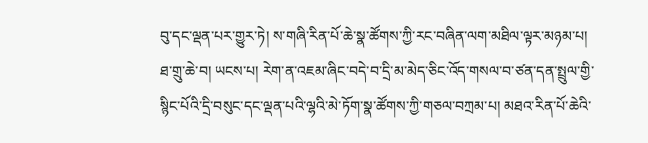བུ་དང་ལྡན་པར་གྱུར་ཏེ། ས་གཞི་རིན་པོ་ཆེ་སྣ་ཚོགས་ཀྱི་རང་བཞིན་ལག་མཐིལ་ལྟར་མཉམ་པ། ཐ་གྲུ་ཆེ་བ། ཡངས་པ། རེག་ན་འཇམ་ཞིང་བདེ་བ་དྲི་མ་མེད་ཅིང་འོད་གསལ་བ་ཙན་དན་སྤྲུལ་གྱི་སྙིང་པོའི་དྲི་བསུང་དང་ལྡན་པའི་ལྷའི་མེ་ཏོག་སྣ་ཚོགས་ཀྱི་གཅལ་བཀྲམ་པ། མཐའ་རིན་པོ་ཆེའི་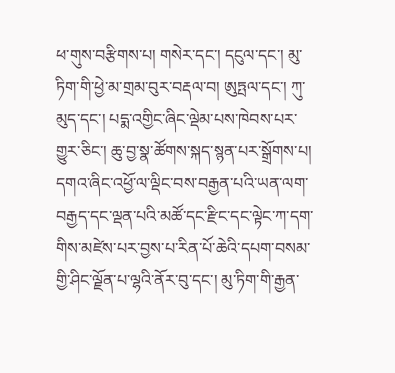ཕ་གུས་བརྩིགས་པ། གསེར་དང་། དངུལ་དང་། མུ་ཏིག་གི་ཕྱེ་མ་གྲམ་བུར་བརྡལ་བ། ཨུཏྤལ་དང་། ཀུ་མུད་དང་། པདྨ་འགྱིང་ཞིང་ལྡེམ་པས་ཁེབས་པར་གྱུར་ཅིང་། ཆུ་བྱ་སྣ་ཚོགས་སྐད་སྙན་པར་སྒྲོགས་པ། དགའ་ཞིང་འཕྱོ་ལ་ལྡིང་བས་བརྒྱན་པའི་ཡན་ལག་བརྒྱད་དང་ལྡན་པའི་མཚོ་དང་རྫིང་དང་ལྟེང་ཀ་དག་གིས་མཛེས་པར་བྱས་པ་རིན་པོ་ཆེའི་དཔག་བསམ་གྱི་ཤིང་ལྗོན་པ་ལྷའི་ནོར་བུ་དང་། མུ་ཏིག་གི་རྒྱན་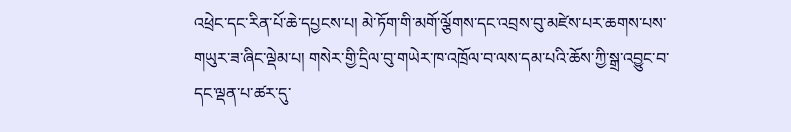འཕྲེང་དང་རིན་པོ་ཆེ་དཔྱངས་པ། མེ་ཏོག་གི་མགོ་ལྕོགས་དང་འབྲས་བུ་མཛེས་པར་ཆགས་པས་གཡུར་ཟ་ཞིང་ལྡེམ་པ། གསེར་གྱི་དྲིལ་བུ་གཡེར་ཁ་འཁྲོལ་བ་ལས་དམ་པའི་ཆོས་ཀྱི་སྒྲ་འབྱུང་བ་དང་ལྡན་པ་ཚར་དུ་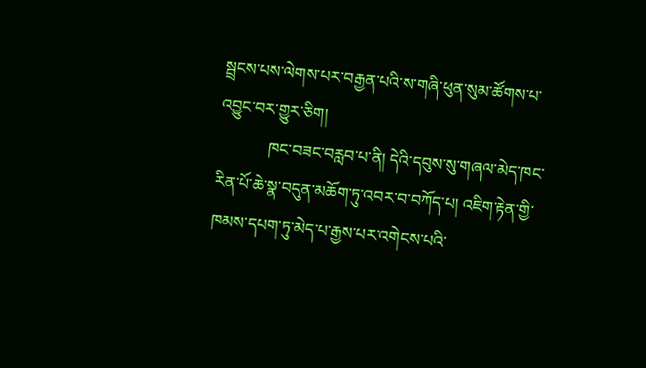སྦྲངས་པས་ལེགས་པར་བརྒྱན་པའི་ས་གཞི་ཕུན་སུམ་ཚོགས་པ་འབྱུང་བར་གྱུར་ཅིག།
            ཁང་བཟང་བརླབ་པ་ནི། དེའི་དབུས་སུ་གཞལ་མེད་ཁང་རིན་པོ་ཆེ་སྣ་བདུན་མཆོག་ཏུ་འབར་བ་བཀོད་པ། འཇིག་རྟེན་གྱི་ཁམས་དཔག་ཏུ་མེད་པ་རྒྱས་པར་འགེངས་པའི་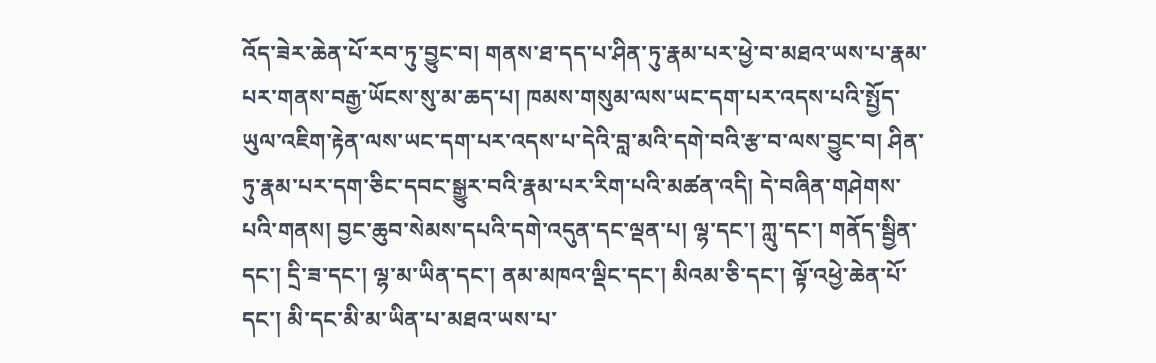འོད་ཟེར་ཆེན་པོ་རབ་ཏུ་བྱུང་བ། གནས་ཐ་དད་པ་ཤིན་ཏུ་རྣམ་པར་ཕྱེ་བ་མཐའ་ཡས་པ་རྣམ་པར་གནས་བརྒྱ་ཡོངས་སུ་མ་ཆད་པ། ཁམས་གསུམ་ལས་ཡང་དག་པར་འདས་པའི་སྤྱོད་ཡུལ་འཇིག་རྟེན་ལས་ཡང་དག་པར་འདས་པ་དེའི་བླ་མའི་དགེ་བའི་རྩ་བ་ལས་བྱུང་བ། ཤིན་ཏུ་རྣམ་པར་དག་ཅིང་དབང་སྒྱུར་བའི་རྣམ་པར་རིག་པའི་མཚན་འདི། དེ་བཞིན་གཤེགས་པའི་གནས། བྱང་ཆུབ་སེམས་དཔའི་དགེ་འདུན་དང་ལྡན་པ། ལྷ་དང་། ཀླུ་དང་། གནོད་སྦྱིན་དང་། དྲི་ཟ་དང་། ལྷ་མ་ཡིན་དང་། ནམ་མཁའ་ལྡིང་དང་། མིའམ་ཅི་དང་། ལྟོ་འཕྱེ་ཆེན་པོ་དང་། མི་དང་མི་མ་ཡིན་པ་མཐའ་ཡས་པ་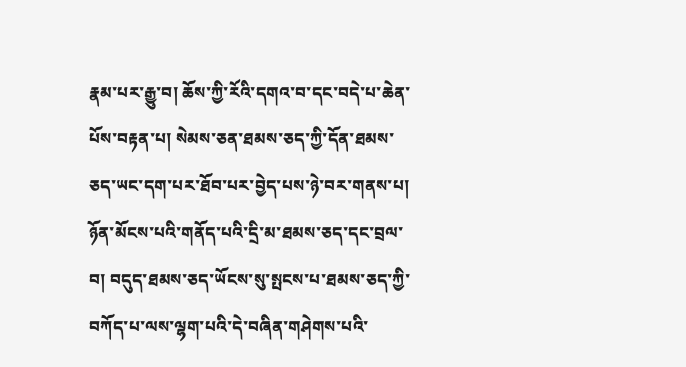རྣམ་པར་རྒྱུ་བ། ཆོས་ཀྱི་རོའི་དགའ་བ་དང་བདེ་པ་ཆེན་པོས་བརྟན་པ། སེམས་ཅན་ཐམས་ཅད་ཀྱི་དོན་ཐམས་ཅད་ཡང་དག་པར་ཐོབ་པར་བྱེད་པས་ཉེ་བར་གནས་པ། ཉོན་མོངས་པའི་གནོད་པའི་དྲི་མ་ཐམས་ཅད་དང་བྲལ་བ། བདུད་ཐམས་ཅད་ཡོངས་སུ་སྤངས་པ་ཐམས་ཅད་ཀྱི་བཀོད་པ་ལས་ལྷག་པའི་དེ་བཞིན་གཤེགས་པའི་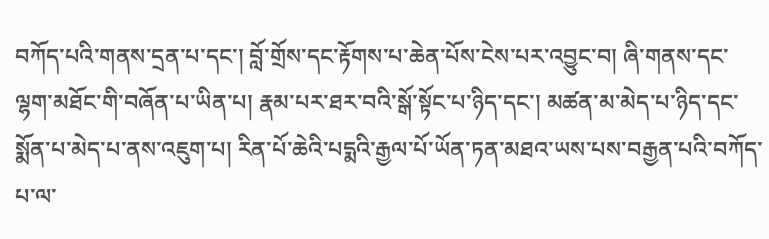བཀོད་པའི་གནས་དྲན་པ་དང་། བློ་གྲོས་དང་རྟོགས་པ་ཆེན་པོས་ངེས་པར་འབྱུང་བ། ཞི་གནས་དང་ལྷག་མཐོང་གི་བཞོན་པ་ཡིན་པ། རྣམ་པར་ཐར་བའི་སྒོ་སྟོང་པ་ཉིད་དང་། མཚན་མ་མེད་པ་ཉིད་དང་སྨོན་པ་མེད་པ་ནས་འཇུག་པ། རིན་པོ་ཆེའི་པདྨའི་རྒྱལ་པོ་ཡོན་ཏན་མཐའ་ཡས་པས་བརྒྱན་པའི་བཀོད་པ་ལ་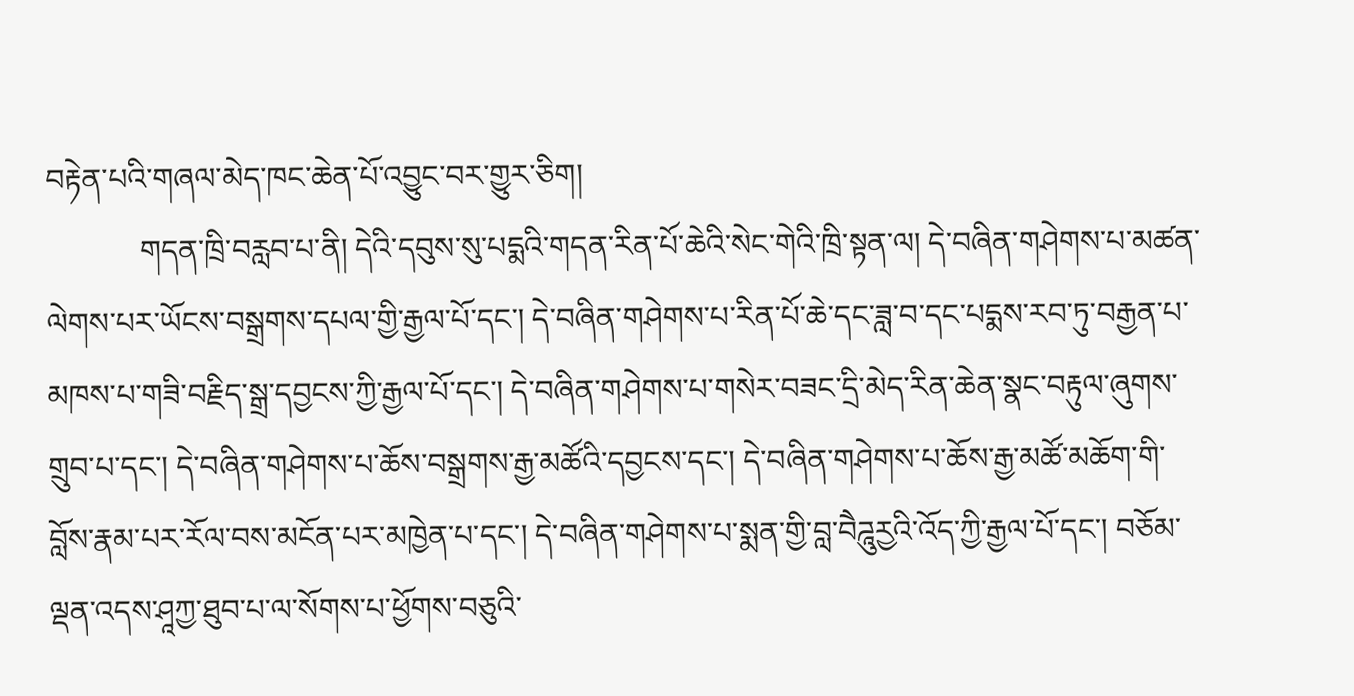བརྟེན་པའི་གཞལ་མེད་ཁང་ཆེན་པོ་འབྱུང་བར་གྱུར་ཅིག།
            གདན་ཁྲི་བརླབ་པ་ནི། དེའི་དབུས་སུ་པདྨའི་གདན་རིན་པོ་ཆེའི་སེང་གེའི་ཁྲི་སྟན་ལ། དེ་བཞིན་གཤེགས་པ་མཚན་ལེགས་པར་ཡོངས་བསྒྲགས་དཔལ་གྱི་རྒྱལ་པོ་དང་། དེ་བཞིན་གཤེགས་པ་རིན་པོ་ཆེ་དང་ཟླ་བ་དང་པདྨས་རབ་ཏུ་བརྒྱན་པ་མཁས་པ་གཟི་བརྗིད་སྒྲ་དབྱངས་ཀྱི་རྒྱལ་པོ་དང་། དེ་བཞིན་གཤེགས་པ་གསེར་བཟང་དྲི་མེད་རིན་ཆེན་སྣང་བརྟུལ་ཞུགས་གྲུབ་པ་དང་། དེ་བཞིན་གཤེགས་པ་ཆོས་བསྒྲགས་རྒྱ་མཚོའི་དབྱངས་དང་། དེ་བཞིན་གཤེགས་པ་ཆོས་རྒྱ་མཚོ་མཆོག་གི་བློས་རྣམ་པར་རོལ་བས་མངོན་པར་མཁྱེན་པ་དང་། དེ་བཞིན་གཤེགས་པ་སྨན་གྱི་བླ་བཻཌཱུརྱའི་འོད་ཀྱི་རྒྱལ་པོ་དང་། བཅོམ་ལྡན་འདས་ཤཱཀྱ་ཐུབ་པ་ལ་སོགས་པ་ཕྱོགས་བཅུའི་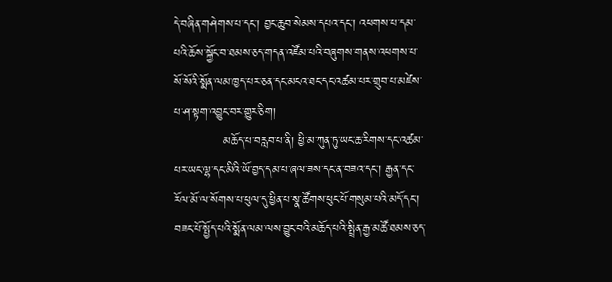དེ་བཞིན་གཤེགས་པ་དང་། བྱང་ཆུབ་སེམས་དཔའ་དང་། འཕགས་པ་དམ་པའི་ཆོས་སྐྱོང་བ་ཐམས་ཅད་གདན་འཛོམ་པའི་བཞུགས་གནས་འཕགས་པ་སོ་སོའི་སྨོན་ལམ་ཁྱད་པར་ཅན་དང་མངའ་ཐང་དང་འཚམ་པར་གྲུབ་པ་མཛེས་པ་ཤ་སྟག་འབྱུང་བར་གྱུར་ཅིག།
            མཆོད་པ་བརླབ་པ་ནི། ཕྱི་མ་ཀུན་ཏུ་ཡང་ཆ་རིགས་དང་འཚམ་པར་ཡང་ལྷ་དང་མིའི་ཡོ་བྱད་དམ་པ་ཞལ་ཟས་དང་ན་བཟའ་དང་། རྒྱན་དང་རོལ་མོ་ལ་སོགས་པ་ཕུལ་དུ་ཕྱིན་པ་སྣ་ཚོགས་ཕུང་པོ་གསུམ་པའི་མདོ་དང་། བཟང་པོ་སྤྱོད་པའི་སྨོན་ལམ་ལས་བྱུང་བའི་མཆོད་པའི་སྤྲིན་རྒྱ་མཚོ་ཐམས་ཅད་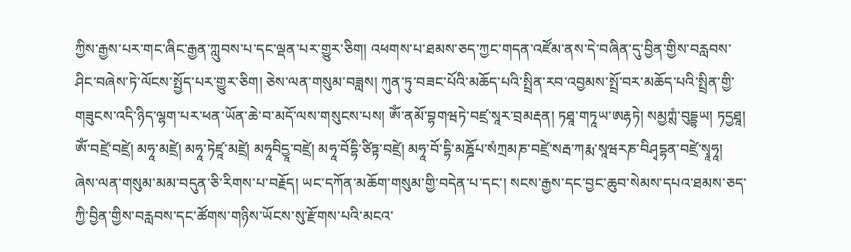ཀྱིས་རྒྱས་པར་གང་ཞིང་རྒྱན་ཀླུབས་པ་དང་ལྡན་པར་གྱུར་ཅིག། འཕགས་པ་ཐམས་ཅད་ཀྱང་གདན་འཛོམ་ནས་དེ་བཞིན་དུ་བྱིན་གྱིས་བརླབས་ཤིང་བཞེས་ཏེ་ལོངས་སྤྱོད་པར་གྱུར་ཅིག། ཅེས་ལན་གསུམ་བཟླས། ཀུན་ཏུ་བཟང་པོའི་མཆོད་པའི་སྤྲིན་རབ་འབྱམས་སྤྲོ་བར་མཆོད་པའི་སྤྲིན་གྱི་གཟུངས་འདི་ཉིད་ལྷག་པར་ཕན་ཡོན་ཆེ་བ་མདོ་ལས་གསུངས་པས། ཨོཾ་ནམོ་བྷགཝཏེ་བཛྲ་སཱར་བྲམརྡན། ཏཐཱ་གཏཱཡ་ཨརྷཏེ། སམྱཀྶཾ་བུདྡྷཡ། ཏདྱཐཱ། ཨོཾ་བཛྲེ་བཛྲེ། མཧཱ་མཛྲེ། མཧཱ་ཏེཛཱ་མཛྲེ། མཧཱབིདྱཱ་བཛྲེ། མཧཱ་བོདྷི་ཙིཏྟ་བཛྲེ། མཧཱ་བོ་དྷི་མཎྜོཔ་སཾཀྲམཎ་བཛྲེ་སརྦ་ཀརྨ་སཱཝརཎ་བིཤྭདྷན་བཛྲེ་སྭཱཧཱ། ཞེས་ལན་གསུམ་མམ་བདུན་ཅི་རིགས་པ་བརྗོད། ཡང་དཀོན་མཆོག་གསུམ་གྱི་བདེན་པ་དང་། སངས་རྒྱས་དང་བྱང་ཆུབ་སེམས་དཔའ་ཐམས་ཅད་ཀྱི་བྱིན་གྱིས་བརླབས་དང་ཚོགས་གཉིས་ཡོངས་སུ་རྫོགས་པའི་མངའ་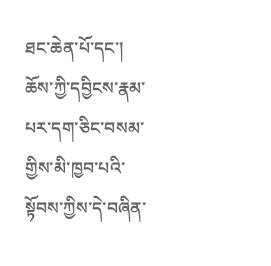ཐང་ཆེན་པོ་དང་། ཆོས་ཀྱི་དབྱིངས་རྣམ་པར་དག་ཅིང་བསམ་གྱིས་མི་ཁྱབ་པའི་སྟོབས་ཀྱིས་དེ་བཞིན་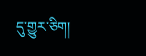དུ་གྱུར་ཅིག།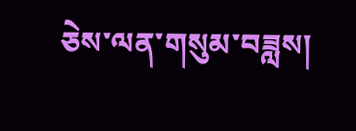ཅེས་ལན་གསུམ་བཟླས།